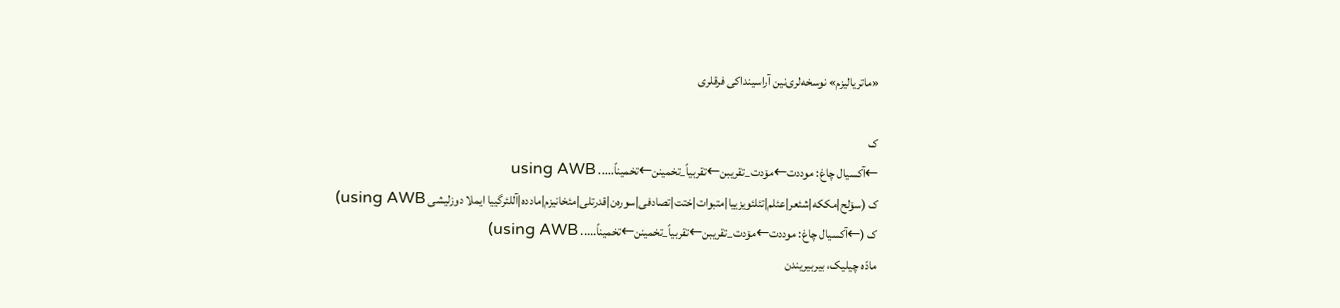«ماتریالیزم» نوسخه‌لری‌نین آراسینداکی فرقلری

ک
←آکسیال چاغ: موددت←مۆدت_تقریبن←تقربیاً_تخمینن←تخمیناً..... using AWB
ک (سۆلح|مککه|شئعر|عئلم|تئلئویزییا|متبوات|ختت|تصادفی|سوره‌ن|قدرتلی|مئخانیزم|مادده|آللئرگییا ایملا دوزلیشی using AWB)
ک (←آکسیال چاغ: موددت←مۆدت_تقریبن←تقربیاً_تخمینن←تخمیناً..... using AWB)
مادّه چیلیک، بیربیریندن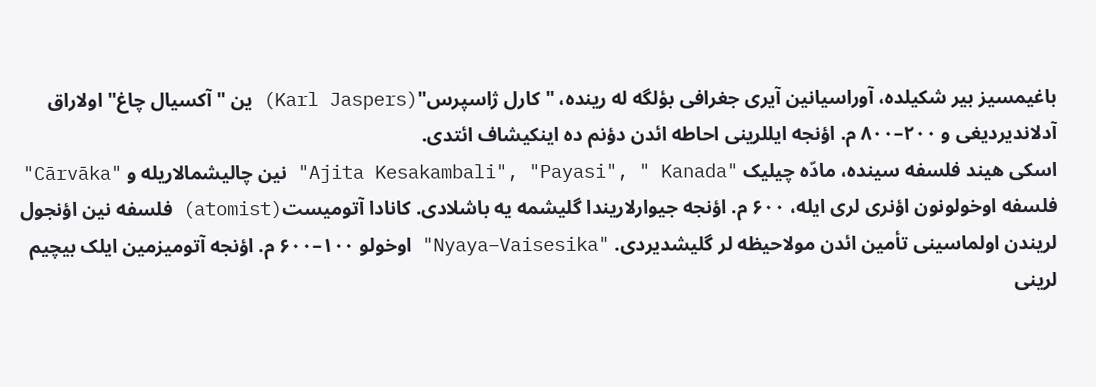باغیمسیز بیر شکیلده، آوراسیانین آیری جغرافی بؤلگه له رینده، "کارل ژاسپرس"(Karl Jaspers) ین "آکسیال چاغ" اولاراق آدلاندیردیغی و ۲۰۰–۸۰۰ م. اؤنجه ایللرینی احاطه ائدن دؤنم ده اینکیشاف ائتدی.
اسکی هیند فلسفه سینده، مادّه چیلیک "Ajita Kesakambali", "Payasi", " Kanada" نین چالیشمالاریله و "Cārvāka" فلسفه اوخولونون اؤنری لری ایله، ۶۰۰ م. اؤنجه جیوارلاریندا گلیشمه یه باشلادی. کانادا آتومیست(atomist) فلسفه نین اؤنجول لریندن اولماسینی تأمین ائدن مولاحیظه لر گلیشدیردی. "Nyaya–Vaisesika" اوخولو ۱۰۰–۶۰۰ م. اؤنجه آتومیزمین ایلک بیچیم لرینی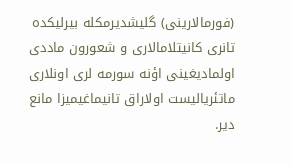(فورمالارینی) گلیشدیرمکله بیرلیکده تانری کانیتلامالاری و شعورون ماددی اولمادیغینی اؤنه سورمه لری اونلاری ماتئریالیست اولاراق تانیماغیمیزا مانع دیر.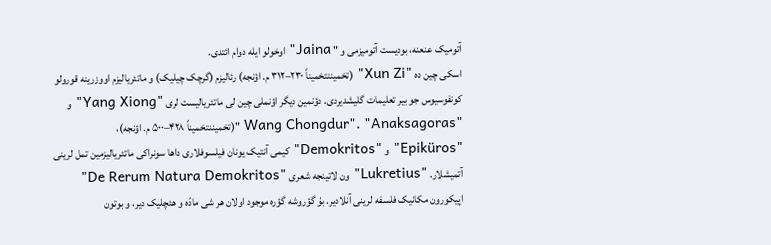آتومیک عنعنه، بودیست آتومیزمی و " Jaina" اوخولو ایله دوام ائتدی.
اسکی چین ده "Xun Zi" (تخمیننتخمیناً ۲۳۰–۳۱۲ م. اؤنجه) رئالیزم (گرچک چیلیک) و ماتئریالیزم اووزرینه قورولو کونفوسیوس جو بیر تعلیمات گلیشدیردی. دؤنمین دیگر اؤنملی چین لی ماتئریالیست لری "Yang Xiong" و "Wang Chongdur". "Anaksagoras "(تخمیننتخمیناً ۴۲۸–۵۰۰ م. اؤنجه)، "Epiküros" و "Demokritos" کیمی آنتیک یونان فیلسوفلاری داها سونراکی ماتئریالیزمین تمل لرینی آتمیشلار. "Lukretius" ون لاتینجه شعری "De Rerum Natura Demokritos" اپیکورون مکانیک فلسفه لرینی آنلادیر. بۇ گؤروشه گؤره موجود اولان هر شی مادّه و هئچلیک دیر، و بوتون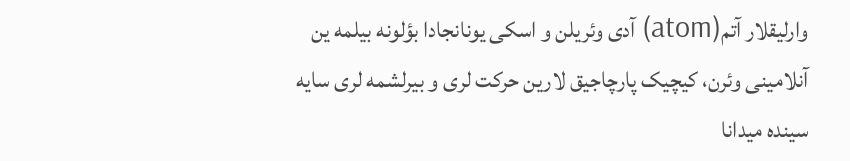وارلیقلار آتم(atom) آدی وئریلن و اسکی یونانجادا بؤلونه بیلمه ین آنلامینی وئرن، کیچیک پارچاجیق لارین حرکت لری و بیرلشمه لری سایه سینده میدانا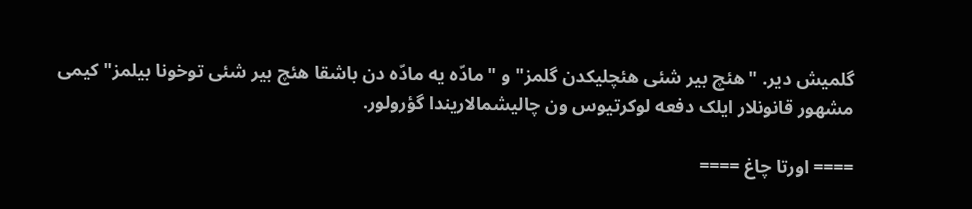گلمیش دیر. "هئچ بیر شئی هئچلیکدن گلمز" و "مادّه یه مادّه دن باشقا هئچ بیر شئی توخونا بیلمز" کیمی مشهور قانونلار ایلک دفعه لوکرتیوس ون چالیشمالاریندا گؤرولور.

==== اورتا چاغ ====